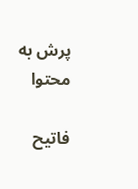پرش به محتوا

فاتیح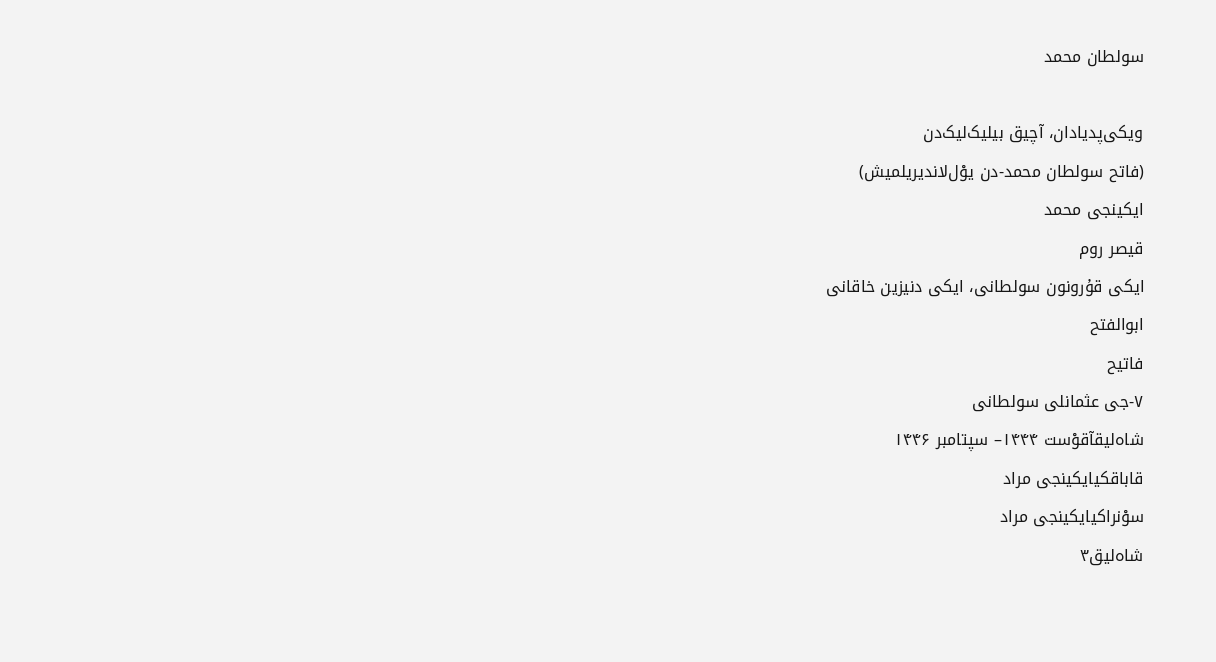سولطان محمد

ویکی‌پدیادان، آچیق بیلیک‌لیک‌دن
(فاتح سولطان محمد-دن يوْل‌لاندیریلمیش)
ایکینجی محمد
قیصر روم
ایکی قۇرونون سولطانی، ایکی دنیزین خاقانی
ابوالفتح
فاتیح
۷-جی عثمانلی سولطانی
شاه‌لیقآقوْست ۱۴۴۴– سپتامبر ۱۴۴۶
قاباقکیایکینجی مراد
سوْنراکیایکینجی مراد
شاه‌لیق۳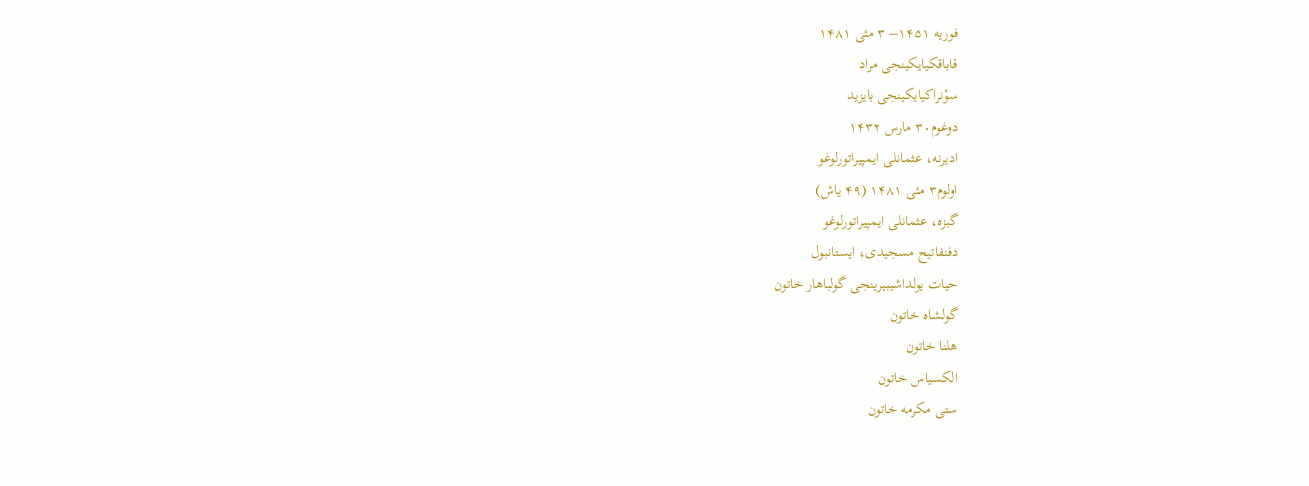فوریه ۱۴۵۱– ۳ مئی ۱۴۸۱
قاباقکیایکینجی مراد
سوْنراکیایکینجی بایزید
دوغوم۳۰ مارس ۱۴۳۲
ادیرنه، عثمانلی ایمپیراتورلوغو
اولوم۳ مئی ۱۴۸۱ (۴۹ یاش)
گبزه، عثمانلی ایمپیراتورلوغو
دفنفاتیح مسجیدی، ایستانبول
حیات یولداشیبیرینجی گولباهار خاتون
گولشاه خاتون
هلنا خاتون
الکسیاس خاتون
ستی مکرمه خاتون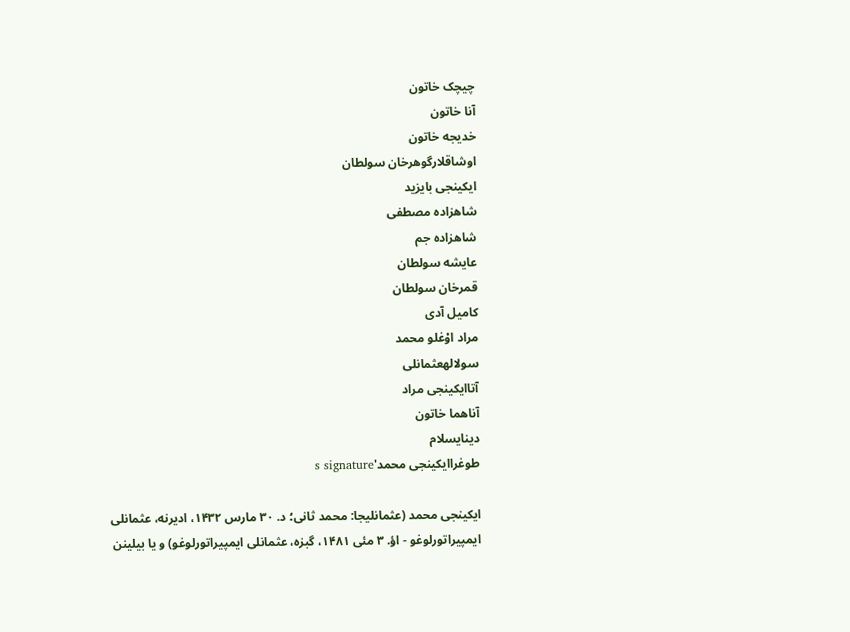چیچک خاتون
آنا خاتون
خدیجه خاتون
اوشاقلارگوهرخان سولطان
ایکینجی بایزید
شاهزاده مصطفی
شاهزاده جم
عایشه سولطان
قمرخان سولطان
کامیل آدی
مراد اوْغلو محمد
سولالهعثمانلی
آتاایکینجی مراد
آناهما خاتون
دینایسلام
طوغراایکینجی محمد's signature

ایکینجی محمد (عثمانلیجا: محمد ثانى؛ د. ۳۰ مارس ۱۴۳۲، ادیرنه، عثمانلی ایمپیراتورلوغو - اؤ. ۳ مئی ۱۴۸۱، گبزه، عثمانلی ایمپیراتورلوغو) و یا بیلینن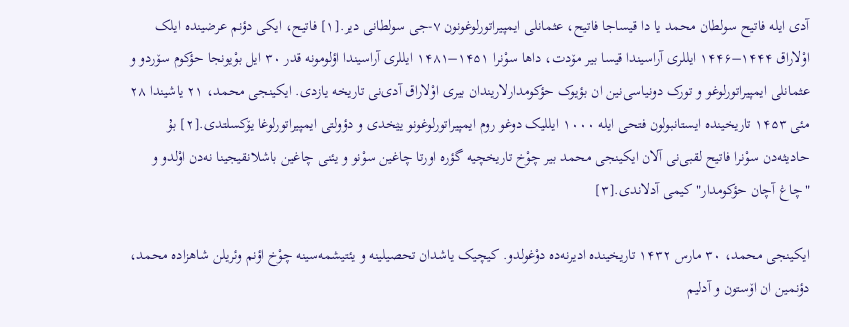آدی ایله فاتیح سولطان محمد یا دا قیساجا فاتیح، عثمانلی ایمپیراتورلوغونون ۷-جی سولطانی دیر.[۱] فاتیح، ایکی دؤنم عرضینده ایلک اوْلاراق ۱۴۴۴–۱۴۴۶ ایللری آراسیندا قیسا بیر مۆدت، داها سوْنرا ۱۴۵۱–۱۴۸۱ ایللری آراسیندا اؤلومونه قدر ۳۰ ایل بوْیونجا حؤکوم سۆردو و عثمانلی ایمپیراتورلوغو و تورک دونیاسی‌نین ان بؤیوک حؤکومدارلاریندان بیری اوْلاراق آدی‌نی تاریخه یازدی. ایکینجی محمد، ۲۱ یاشیندا ۲۸ مئی ۱۴۵۳ تاریخینده ایستانبولون فتحی ایله ۱۰۰۰ ایللیک دوغو روم ایمپیراتورلوغونو یؽخدی و دؤولتی ایمپیراتورلوغا یۆکسلتدی.[۲] بۇ حادیثه‌دن سوْنرا فاتیح لقبی‌نی آلان ایکینجی محمد بیر چوْخ تاریخچیه گؤره اورتا چاغین سوْنو و یئنی چاغین باشلانقیجینا نه‌دن اوْلدو و "چاغ آچان حؤکومدار" کیمی آدلاندی.[۳]

ایکینجی محمد، ۳۰ مارس ۱۴۳۲ تاریخینده ادیرنه‌ده دوْغولدو. کیچیک یاشدان تحصیلینه و یئتیشمه‌سینه چوْخ اؤنم وئریلن شاهزاده محمد، دؤنمین ان اۆستون و آدلیم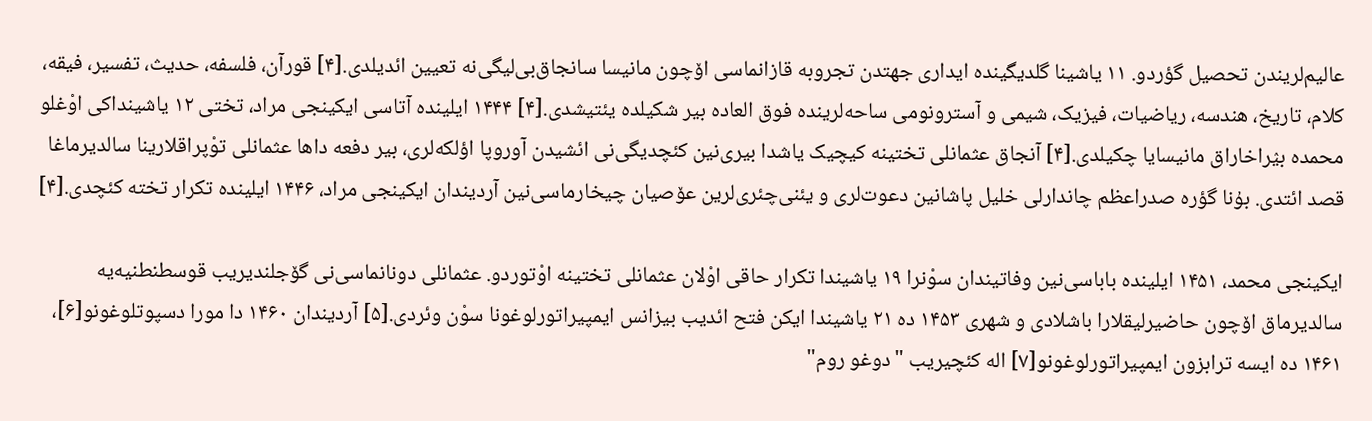عالیم‌لریندن تحصیل گؤردو. ۱۱ یاشینا گلدیگینده ایداری جهتدن تجروبه قازانماسی اۆچون مانیسا سانجاق‌بی‌لیگی‌نه تعیین ائدیلدی.[۴] قورآن، فلسفه، حدیث، تفسیر، فیقه، کلام، تاریخ، هندسه، ریاضیات، فیزیک، شیمی و آسترونومی ساحه‌لرینده فوق العاده بیر شکیلده یئتیشدی.[۴] ۱۴۴۴ ایلینده آتاسی ایکینجی مراد، تختی ۱۲ یاشینداکی اوْغلو محمده بؽراخاراق مانیسایا چکیلدی.[۴] آنجاق عثمانلی تختینه کیچیک یاشدا بیری‌نین کئچدیگی‌نی ائشیدن آوروپا اؤلکه‌لری، بیر دفعه داها عثمانلی توْپراقلارینا سالدیرماغا قصد ائتدی. بۇنا گؤره صدراعظم چاندارلی خلیل پاشانین دعوت‌لری و یئنی‌چئری‌لرین عۆصیان چیخارماسی‌نین آردیندان ایکینجی مراد، ۱۴۴۶ ایلینده تکرار تخته کئچدی.[۴]

ایکینجی محمد، ۱۴۵۱ ایلینده باباسی‌نین وفاتیندان سوْنرا ۱۹ یاشیندا تکرار حاقی اوْلان عثمانلی تختینه اوْتوردو. عثمانلی دونانماسی‌نی گۆجلندیریب قوسطنطنیه‌یه سالدیرماق اۆچون حاضیرلیقلارا باشلادی و شهری ۱۴۵۳ ده ۲۱ یاشیندا ایکن فتح ائدیب بیزانس ایمپیراتورلوغونا سوْن وئردی.[۵] آردیندان ۱۴۶۰ دا مورا دسپوتلوغونو[۶]، ۱۴۶۱ ده ایسه ترابزون ایمپیراتورلوغونو[۷] اله کئچیریب "دوغو روم"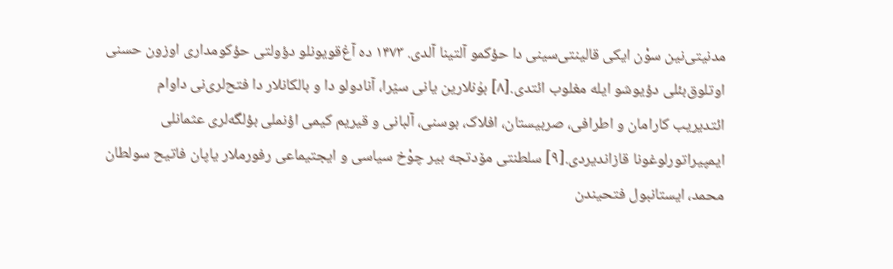مدنیتی‌نین سوْن ایکی قالینتی‌سینی دا حؤکمو آلتینا آلدی. ۱۴۷۳ ده آغ‌قویونلو دؤولتی حؤکومداری اوزون حسنی اوتلوق‌بئلی دؤیوشو ایله مغلوب ائتدی.[۸] بۇنلارین یانی سؽرا، آنادولو دا و بالکانلار دا فتح‌لری‌نی داوام ائتدیریب کارامان و اطرافی، صربیستان، افلاک، بوسنی، آلبانی و قیریم کیمی اؤنملی بؤلگه‌لری عثمانلی ایمپیراتورلوغونا قازاندیردی.[۹] سلطنتی مۆدتجه بیر چوْخ سیاسی و ایجتیماعی رفورملار یاپان فاتیح سولطان محمد، ایستانبول فتحیندن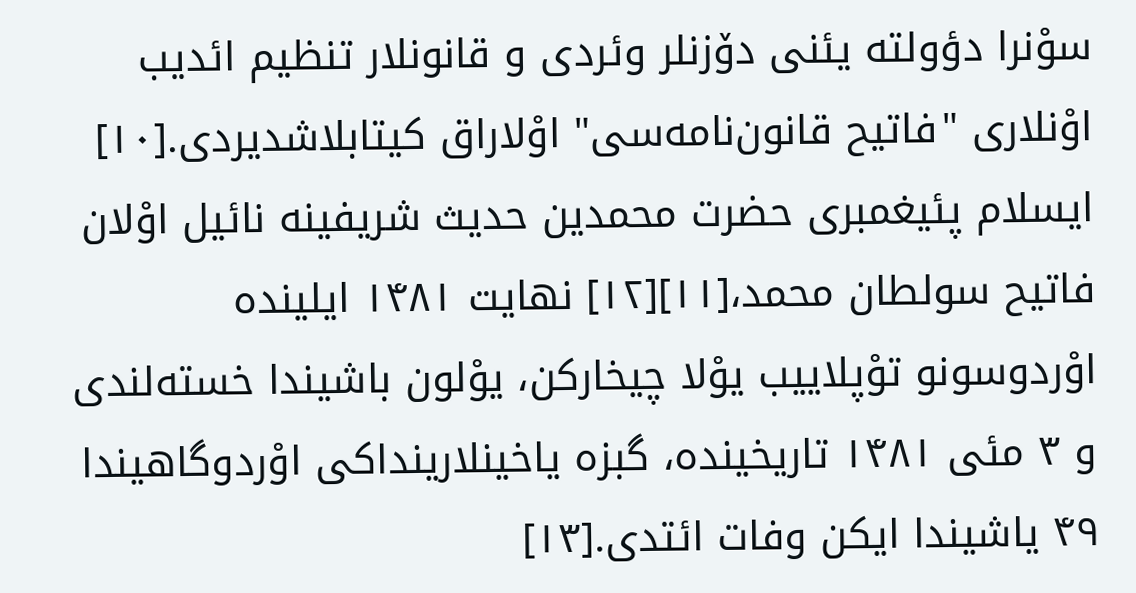سوْنرا دؤولته یئنی دۆزنلر وئردی و قانونلار تنظیم ائدیب اوْنلاری "فاتیح قانون‌نامه‌سی" اوْلاراق کیتابلاشدیردی.[۱۰] ایسلام پئیغمبری حضرت محمدین حدیث شریفینه نائیل اوْلان فاتیح سولطان محمد،[۱۱][۱۲] نهایت ۱۴۸۱ ایلینده اوْردوسونو توْپلاییب یوْلا چیخارکن، یوْلون باشیندا خسته‌لندی و ۳ مئی ۱۴۸۱ تاریخینده، گبزه یاخینلارینداکی اوْردوگاهیندا ۴۹ یاشیندا ایکن وفات ائتدی.[۱۳]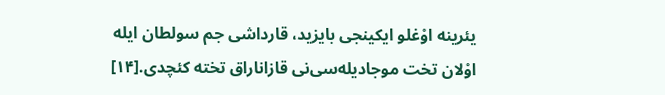یئرینه اوْغلو ایکینجی بایزید، قارداشی جم سولطان ایله اوْلان تخت موجادیله‌سی‌نی قازاناراق تخته کئچدی.[۱۴]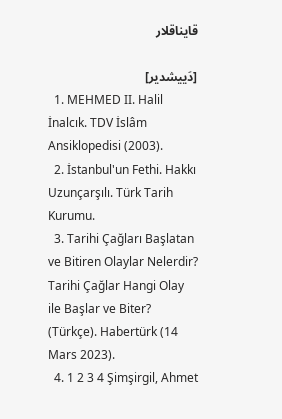قایناقلار

[دَییشدیر]
  1. MEHMED II. Halil İnalcık. TDV İslâm Ansiklopedisi (2003).
  2. İstanbul'un Fethi. Hakkı Uzunçarşılı. Türk Tarih Kurumu.
  3. Tarihi Çağları Başlatan ve Bitiren Olaylar Nelerdir? Tarihi Çağlar Hangi Olay ile Başlar ve Biter? (Türkçe). Habertürk (14 Mars 2023).
  4. 1 2 3 4 Şimşirgil, Ahmet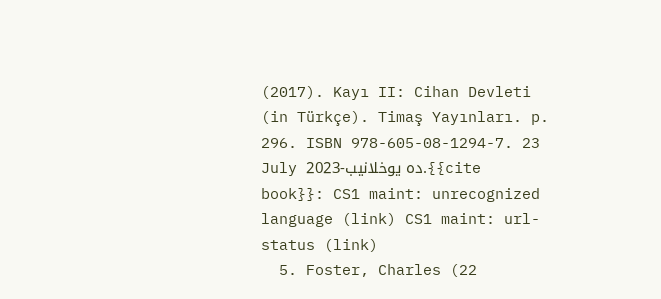(2017). Kayı II: Cihan Devleti (in Türkçe). Timaş Yayınları. p. 296. ISBN 978-605-08-1294-7. 23 July 2023-ده یوخلانیب.{{cite book}}: CS1 maint: unrecognized language (link) CS1 maint: url-status (link)
  5. Foster, Charles (22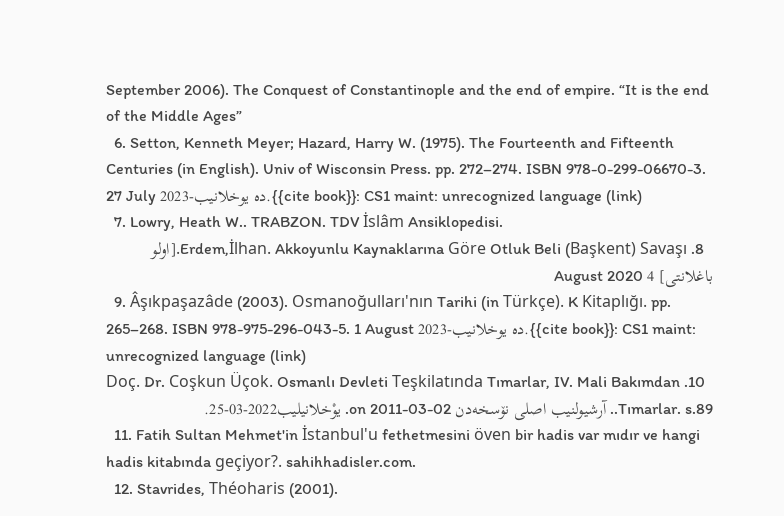September 2006). The Conquest of Constantinople and the end of empire. “It is the end of the Middle Ages”
  6. Setton, Kenneth Meyer; Hazard, Harry W. (1975). The Fourteenth and Fifteenth Centuries (in English). Univ of Wisconsin Press. pp. 272–274. ISBN 978-0-299-06670-3. 27 July 2023-ده یوخلانیب.{{cite book}}: CS1 maint: unrecognized language (link)
  7. Lowry, Heath W.. TRABZON. TDV İslâm Ansiklopedisi.
  8. Erdem,İlhan. Akkoyunlu Kaynaklarına Göre Otluk Beli (Başkent) Savaşı.[اولو باغلانتی] 4 August 2020
  9. Âşıkpaşazâde (2003). Osmanoğulları'nın Tarihi (in Türkçe). K Kitaplığı. pp. 265–268. ISBN 978-975-296-043-5. 1 August 2023-ده یوخلانیب.{{cite book}}: CS1 maint: unrecognized language (link)
  10. Doç. Dr. Coşkun Üçok. Osmanlı Devleti Teşkilatında Tımarlar, IV. Mali Bakımdan Tımarlar. s.89.. آرشیولنیب اصلی نۆسخه‌دن on 2011-03-02. یوْخلانیلیب2022-03-25.
  11. Fatih Sultan Mehmet'in İstanbul'u fethetmesini öven bir hadis var mıdır ve hangi hadis kitabında geçiyor?. sahihhadisler.com.
  12. Stavrides, Théoharis (2001).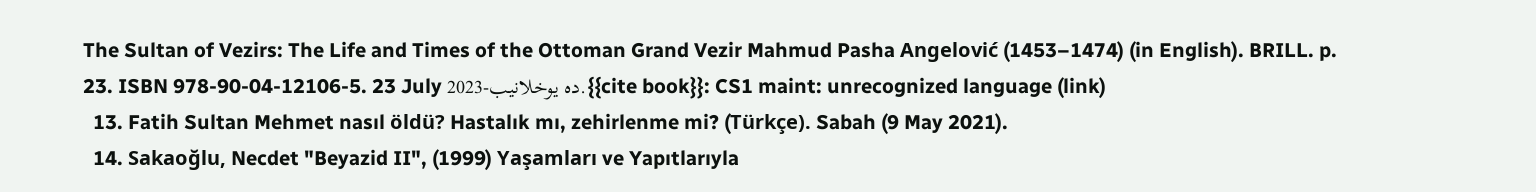The Sultan of Vezirs: The Life and Times of the Ottoman Grand Vezir Mahmud Pasha Angelović (1453–1474) (in English). BRILL. p. 23. ISBN 978-90-04-12106-5. 23 July 2023-ده یوخلانیب.{{cite book}}: CS1 maint: unrecognized language (link)
  13. Fatih Sultan Mehmet nasıl öldü? Hastalık mı, zehirlenme mi? (Türkçe). Sabah (9 May 2021).
  14. Sakaoğlu, Necdet "Beyazid II", (1999) Yaşamları ve Yapıtlarıyla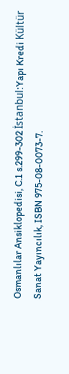Osmanlılar Ansiklopedisi, C.1 s.299-302 İstanbul:Yapı Kredi Kültür Sanat Yayıncılık, ISBN 975-08-0073-7.